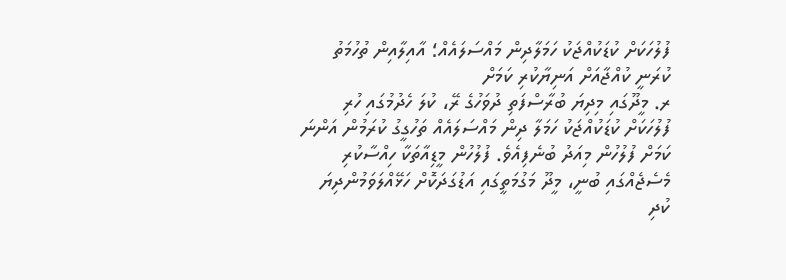ފުލުހަކަށް ކުޑަކުއްޖަކު ހަމަލާދިން މައްސަލައެއް؛ އާއިލާއިން ތުހުމަތު ކުރަނީ ކުއްޖާއަށް އަނިޔާކުރި ކަމަށް
ރ. މީދޫގައި މިދިޔަ ބުރާސްފަތި ދުވަހުގެ ރޭ، ކުލަ ހެދުމުގައި ހުރި ފުލުހަކަށް ކުޑަކުއްޖަކު ހަމަލާ ދިން މައްސަލައެއް ތަހުގީގު ކުރަމުން އަންނަ ކަމަށް ފުލުހުން މިއަދު ބުނެފިއެވެ. ފުލުހުން މީޑިއާތަކާ ހިއްސާކުރި މެސެޖެއްގައި ބުނީ، މީދޫ މަގުމަތީގައި އަޑުގަދަކޮށް ހަޅޭއްލަވަމުންދިޔަ ކުދި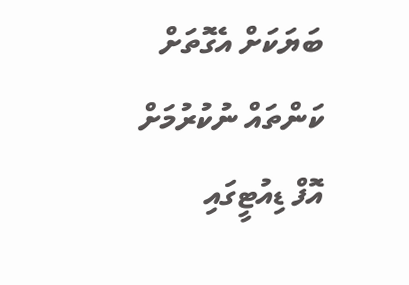ބަޔަކަށް އެގޮތަށް ކަންތައް ނުކުރުމަށް އޮފް ޑިއުޓީގައި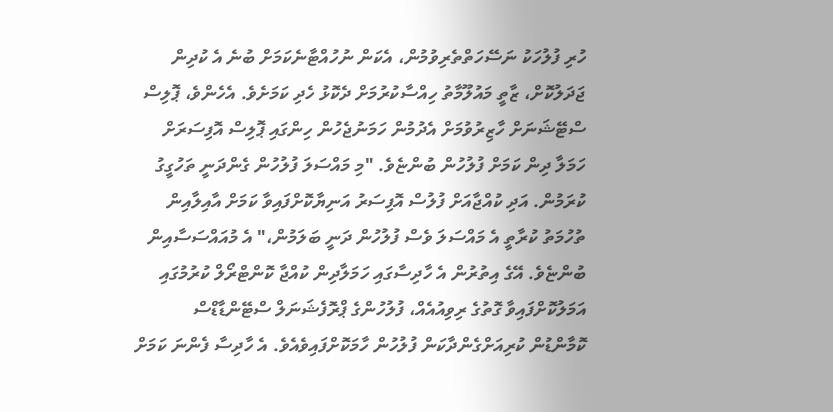ހުރި ފުލުހަކު ނަސޭހަތްތެރިވުމުން، އެކަން ނުހުއްޓާނެކަމަށް ބުނެ އެ ކުދިން ޖަދަލުކޮށް، ޒާތީ މައުލޫމާތު ހިއްސާކުރުމަށް ދެކޮޅު ހެދި ކަމަށެވެ. އެހެންވެ، ޕޮލިސް ސްޓޭޝަނަށް ހާޒިރުވުމަށް އެދުމުން ހަމަނުޖެހުން ހިންގައި ޕޮލިސް އޮފިސަރަށް ހަމަލާ ދިން ކަމަށް ފުލުހުން ބުންޏެވެ. "މި މައްސަލަ ފުލުހުން ގެންދަނީ ތަހުގީގު ކުރަމުން. އަދި ކުއްޖާއަށް ފުލުސް އޮފިސަރު އަނިޔާކޮށްފައިވާ ކަމަށް އާއިލާއިން ތުހުމަތު ކުރާތީ އެ މައްސަލަ ވެސް ފުލުހުން ދަނީ ބަލަމުން،" އެ މުއައްސަސާއިން ބުންޏެވެ. އޭގެ އިތުރުން އެ ހާދިސާގައި ހަމަލާދިން ކުއްޖާ ކޮންޓްރޯލް ކުރުމުގައި އަމަލުކޮށްފައިވާ ގޮތުގެ ރިވިއުއެއް، ފުލުހުންގެ ޕްރޮފެޝަނަލް ސްޓޭންޑާޑްސް ކޮމާންޑުން ކުރިއަށްގެންދާކަން ފުލުހުން ހާމަކޮށްފައިވެއެވެ. އެ ހާދިސާ ފެންނަ ކަމަށް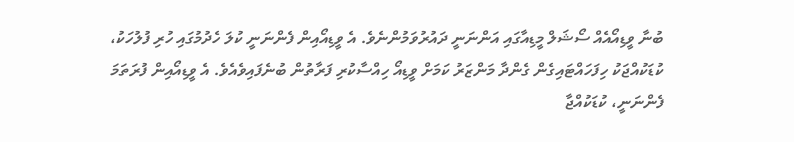ބުނާ ވީޑިއޯއެއް ސޯޝަލް މީޑިއާގައި އަންނަނީ ދައުރުވަމުންނެވެ. އެ ވީޑިއޯއިން ފެންނަނީ ކުލަ ހެދުމުގައި ހުރި ފުލުހަކު، ކުޑަކުއްޖަކު ހިފަހައްޓައިގެން ގެންދާ މަންޒަރު ކަމަށް ވީޑިއޯ ހިއްސާކުރި ފަރާތުން ބުނެފައިވެއެވެ. އެ ވީޑިއޯއިން ފުރަތަމަ ފެންނަނީ، ކުޑަކުއްޖާ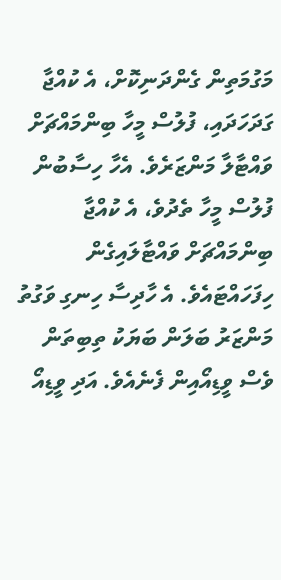މަގުމަތިން ގެންދަނިކޮށް، އެ ކުއްޖާ ގަދަހަދައި، ފުލުސް މީހާ ބިންމައްޗަށް ވައްޓާލާ މަންޒަރެވެ. އެހާ ހިސާބުން ފުލުސް މީހާ ތެދުވެ، އެ ކުއްޖާ ބިންމައްޗަށް ވައްޓާލައިގެން ހިފަހައްޓައެވެ. އެ ހާދިސާ ހިނގި ވަގުތު މަންޒަރު ބަލަން ބަޔަކު ތިބިތަން ވެސް ވީޑިއޯއިން ފެނެއެވެ. އަދި ވީޑިއޯ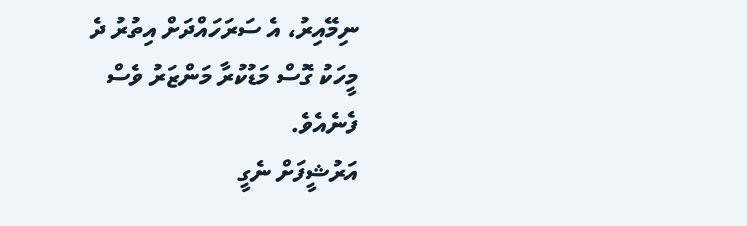ނިމޭއިރު، އެ ސަރަހައްދަށް އިތުރު ދެ މީހަކު ގޮސް މަޑުކުރާ މަންޒަރު ވެސް ފެނެއެވެ.
އަރުޝީފަށް ނެގީ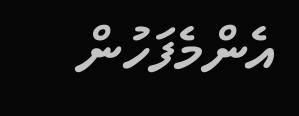އެންމެފަހުން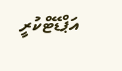އަޕްޑޭޓްކުރީ